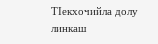ТIекхочийла долу линкаш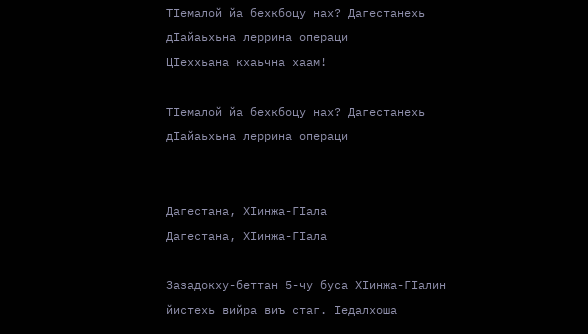ТӀемалой йа бехкбоцу нах? Дагестанехь дIайаьхьна леррина операци
ЦIеххьана кхаьчна хаам!

ТӀемалой йа бехкбоцу нах? Дагестанехь дIайаьхьна леррина операци


Дагестана, ХIинжа-ГIала
Дагестана, ХIинжа-ГIала

Зазадокху-беттан 5-чу буса ХӀинжа-ГӀалин йистехь вийра виъ стаг. Ӏедалхоша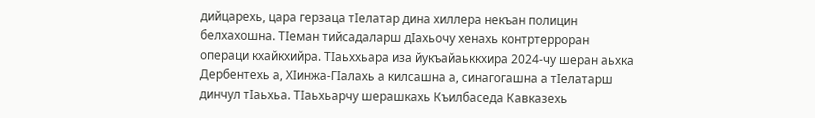дийцарехь, цара герзаца тIелатар дина хиллера некъан полицин белхахошна. ТӀеман тийсадаларш дIахьочу хенахь контртерроран операци кхайкхийра. ТӀаьххьара иза йукъайаьккхира 2024-чу шеран аьхка Дербентехь а, ХӀинжа-ГӀалахь а килсашна а, синагогашна а тӀелатарш динчул тӀаьхьа. ТӀаьхьарчу шерашкахь Къилбаседа Кавказехь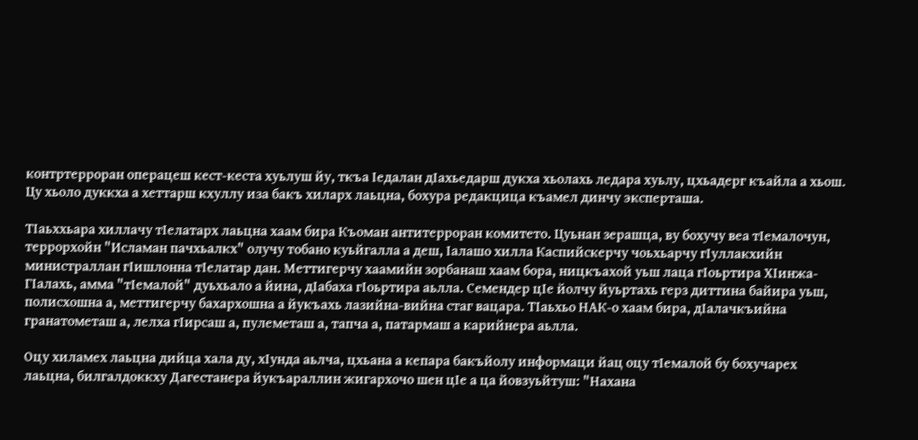контртерроран операцеш кест-кеста хуьлуш йу, ткъа Ӏедалан дӀахьедарш дукха хьолахь ледара хуьлу, цхьадерг къайла а хьош. Цу хьоло дуккха а хеттарш кхуллу иза бакъ хиларх лаьцна, бохура редакцица къамел динчу эксперташа.

ТӀаьххьара хиллачу тIелатарх лаьцна хаам бира Къоман антитерроран комитето. Цуьнан зерашца, ву бохучу веа тIемалочун, террорхойн "Исламан пачхьалкх" олучу тобано куьйгалла а деш, Iалашо хилла Каспийскерчу чоьхьарчу гӀуллакхийн министраллан гӀишлонна тӀелатар дан. Меттигерчу хаамийн зорбанаш хаам бора, ницкъахой уьш лаца гӀоьртира ХIинжа-ГIалахь, амма "тIемалой" дуьхьало а йина, дӀабаха гӀоьртира аьлла. Семендер цIе йолчу йуьртахь герз диттина байира уьш, полисхошна а, меттигерчу бахархошна а йукъахь лазийна-вийна стаг вацара. ТӀаьхьо НАК-о хаам бира, дIалачкъийна гранатометаш а, лелха гӀирсаш а, пулеметаш а, тапча а, патармаш а карийнера аьлла.

Оцу хиламех лаьцна дийца хала ду, хӀунда аьлча, цхьана а кепара бакъйолу информаци йац оцу тӀемалой бу бохучарех лаьцна, билгалдоккху Дагестанера йукъараллин жигархочо шен цӀе а ца йовзуьйтуш: "Нахана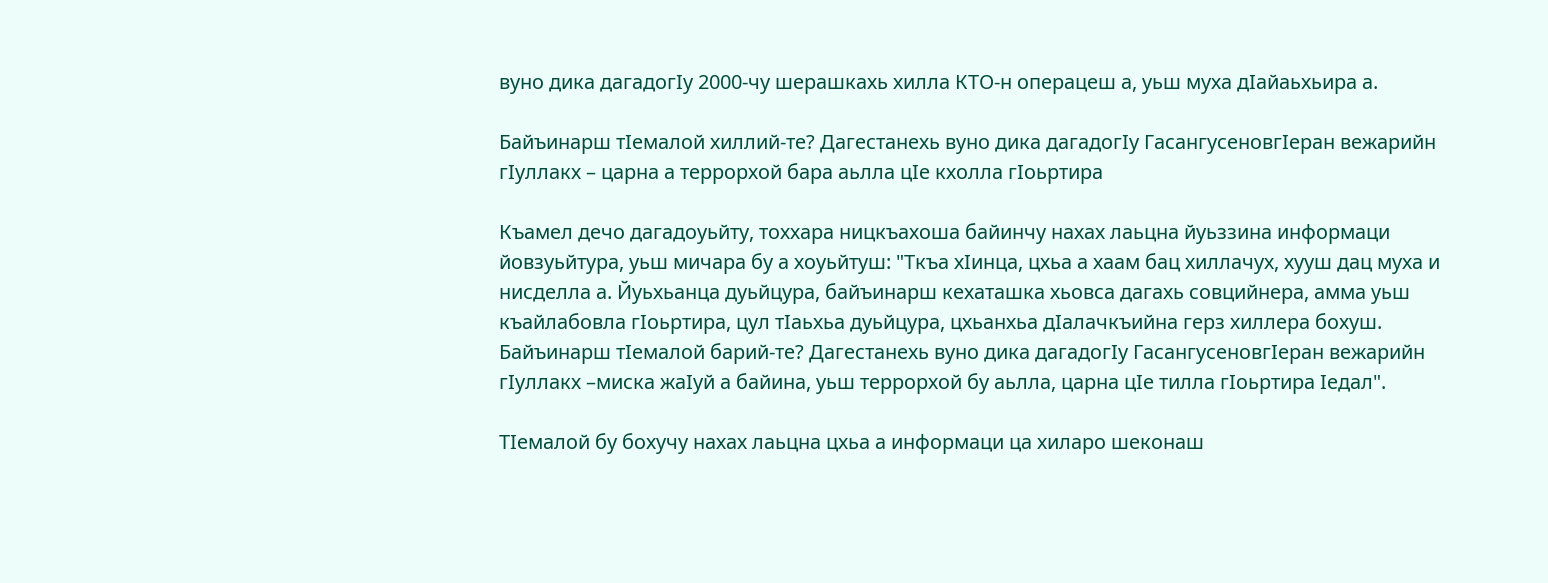вуно дика дагадогӀу 2000-чу шерашкахь хилла КТО-н операцеш а, уьш муха дӀайаьхьира а.

Байъинарш тӀемалой хиллий-те? Дагестанехь вуно дика дагадогӀу ГасангусеновгӀеран вежарийн гIуллакх – царна а террорхой бара аьлла цIе кхолла гIоьртира

Къамел дечо дагадоуьйту, тоххара ницкъахоша байинчу нахах лаьцна йуьззина информаци йовзуьйтура, уьш мичара бу а хоуьйтуш: "Ткъа хӀинца, цхьа а хаам бац хиллачух, хууш дац муха и нисделла а. Йуьхьанца дуьйцура, байъинарш кехаташка хьовса дагахь совцийнера, амма уьш къайлабовла гӀоьртира, цул тӀаьхьа дуьйцура, цхьанхьа дIалачкъийна герз хиллера бохуш. Байъинарш тӀемалой барий-те? Дагестанехь вуно дика дагадогӀу ГасангусеновгӀеран вежарийн гIуллакх –миска жаӀуй а байина, уьш террорхой бу аьлла, царна цIе тилла гӀоьртира Iедал".

ТӀемалой бу бохучу нахах лаьцна цхьа а информаци ца хиларо шеконаш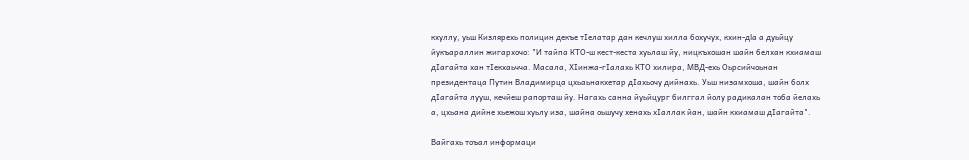кхуллу, уьш Кизлярехь полицин декъе тӀелатар дан кечлуш хилла бохучух, кхин-дlа а дуьйцу йукъараллин жигархочо: "И тайпа КТО-ш кест-кеста хуьлаш йу, ницкъхошан шайн белхан кхиамаш дIагайта хан тIекхаьчча. Масала, ХIинжа-гIалахь КТО хилира, МВД-ехь Оьрсийчоьнан президентаца Путин Владимирца цхьаьнакхетар дӀахьочу дийнахь. Уьш низамхоша, шайн болх дIагайта лууш, кечйеш рапорташ йу. Нагахь санна йуьйцург билггал йолу радикалан тоба йелахь а, цхьана дийне хьежош хуьлу иза, шайна оьшучу хенахь хIаллак йан, шайн кхиамаш дIагайта".

Вайгахь тоъал информаци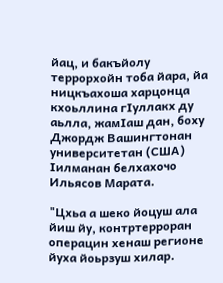йац, и бакъйолу террорхойн тоба йара, йа ницкъахоша харцонца кхоьллина гӀуллакх ду аьлла, жамӀаш дан, боху Джордж Вашингтонан университетан (США) Ӏилманан белхахочо Ильясов Марата.

"Цхьа а шеко йоцуш ала йиш йу, контртерроран операцин хенаш регионе йуха йоьрзуш хилар.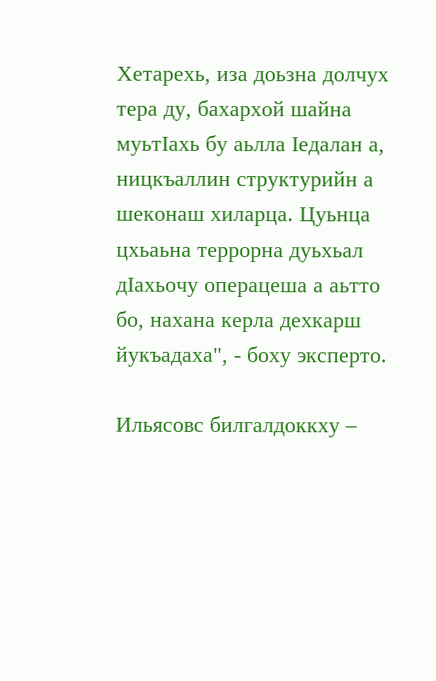Хетарехь, иза доьзна долчух тера ду, бахархой шайна муьтIахь бу аьлла Ӏедалан а, ницкъаллин структурийн а шеконаш хиларца. Цуьнца цхьаьна террорна дуьхьал дӀахьочу операцеша а аьтто бо, нахана керла дехкарш йукъадаха", - боху эксперто.

Ильясовс билгалдоккху –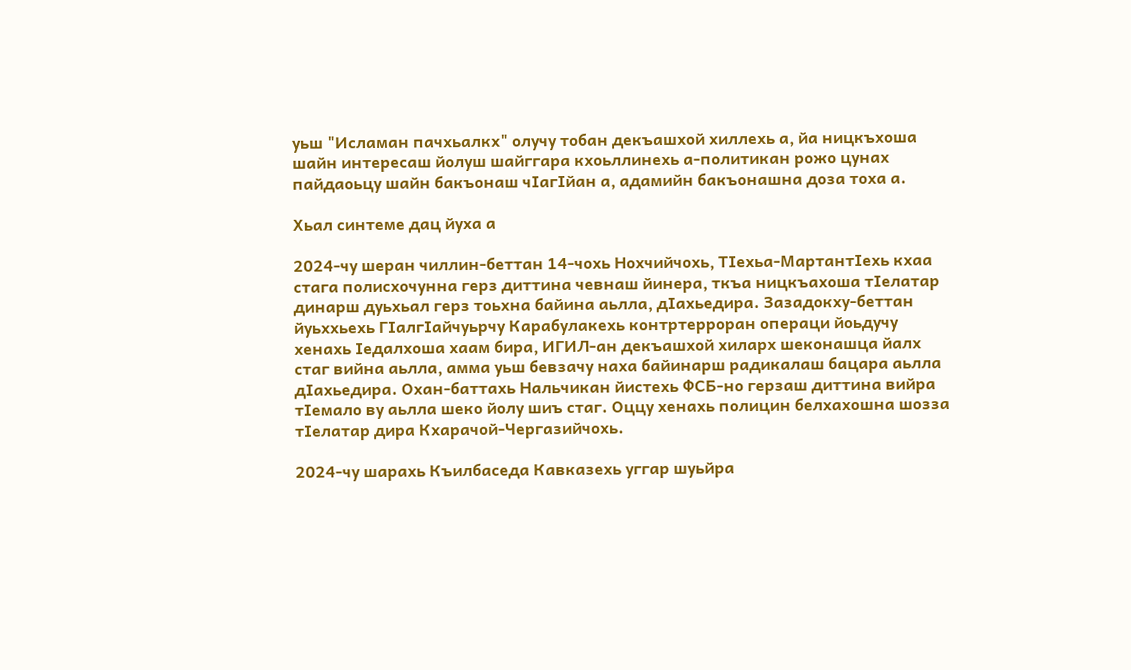уьш "Исламан пачхьалкх" олучу тобан декъашхой хиллехь а, йа ницкъхоша шайн интересаш йолуш шайггара кхоьллинехь а-политикан рожо цунах пайдаоьцу шайн бакъонаш чIагIйан а, адамийн бакъонашна доза тоха а.

Хьал синтеме дац йуха а

2024-чу шеран чиллин-беттан 14-чохь Нохчийчохь, ТIехьа-МартантIехь кхаа стага полисхочунна герз диттина чевнаш йинера, ткъа ницкъахоша тӀелатар динарш дуьхьал герз тоьхна байина аьлла, дӀахьедира. Зазадокху-беттан йуьххьехь ГӀалгӀайчуьрчу Карабулакехь контртерроран операци йоьдучу хенахь Ӏедалхоша хаам бира, ИГИЛ-ан декъашхой хиларх шеконашца йалх стаг вийна аьлла, амма уьш бевзачу наха байинарш радикалаш бацара аьлла дIахьедира. Охан-баттахь Нальчикан йистехь ФСБ-но герзаш диттина вийра тӀемало ву аьлла шеко йолу шиъ стаг. Оццу хенахь полицин белхахошна шозза тӀелатар дира Кхарачой-Чергазийчохь.

2024-чу шарахь Къилбаседа Кавказехь уггар шуьйра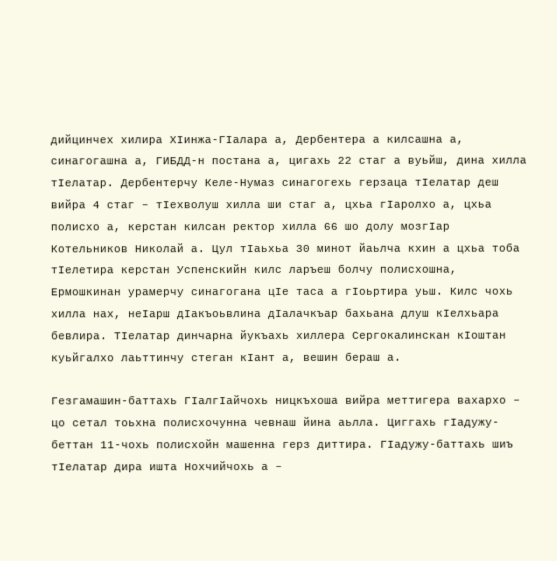дийцинчех хилира ХӀинжа-ГӀалара а, Дербентера а килсашна а, синагогашна а, ГИБДД-н постана а, цигахь 22 стаг а вуьйш, дина хилла тIелатар. Дербентерчу Келе-Нумаз синагогехь герзаца тIелатар деш вийра 4 стаг – тӀехволуш хилла ши стаг а, цхьа гӀаролхо а, цхьа полисхо а, керстан килсан ректор хилла 66 шо долу мозгIар Котельников Николай а. Цул тӀаьхьа 30 минот йаьлча кхин а цхьа тоба тӀелетира керстан Успенскийн килс ларъеш болчу полисхошна, Ермошкинан урамерчу синагогана цӀе таса а гӀоьртира уьш. Килс чохь хилла нах, неIарш дIакъоьвлина дIалачкъар бахьана длуш кIелхьара бевлира. ТӀелатар динчарна йукъахь хиллера Сергокалинскан кӀоштан куьйгалхо лаьттинчу стеган кӀант а, вешин бераш а.

Гезгамашин-баттахь ГӀалгӀайчохь ницкъхоша вийра меттигера вахархо – цо сетал тоьхна полисхочунна чевнаш йина аьлла. Циггахь гIадужу-беттан 11-чохь полисхойн машенна герз диттира. ГIадужу-баттахь шиъ тӀелатар дира ишта Нохчийчохь а –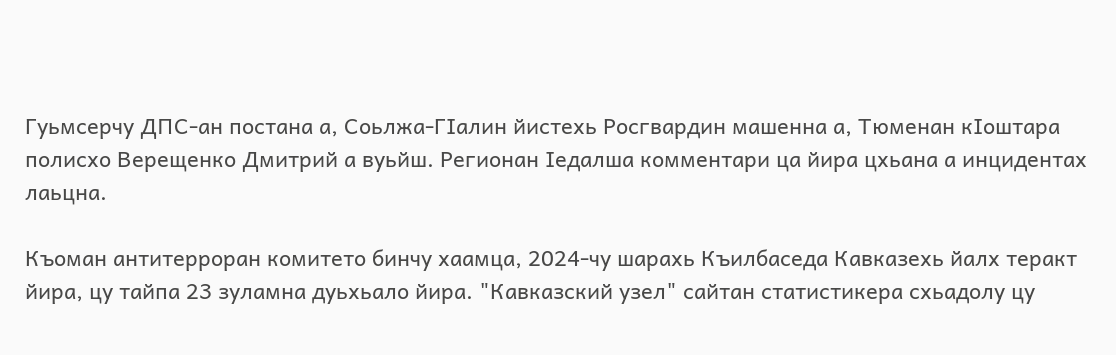Гуьмсерчу ДПС-ан постана а, Соьлжа-ГӀалин йистехь Росгвардин машенна а, Тюменан кӀоштара полисхо Верещенко Дмитрий а вуьйш. Регионан Ӏедалша комментари ца йира цхьана а инцидентах лаьцна.

Къоман антитерроран комитето бинчу хаамца, 2024-чу шарахь Къилбаседа Кавказехь йалх теракт йира, цу тайпа 23 зуламна дуьхьало йира. "Кавказский узел" сайтан статистикера схьадолу цу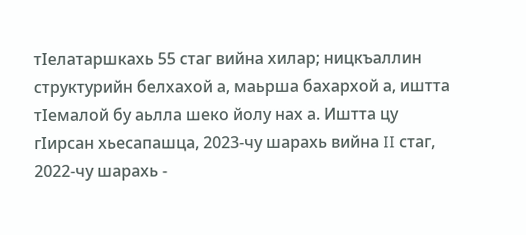тIелатаршкахь 55 стаг вийна хилар; ницкъаллин структурийн белхахой а, маьрша бахархой а, иштта тӀемалой бу аьлла шеко йолу нах а. Иштта цу гIирсан хьесапашца, 2023-чу шарахь вийна II стаг, 2022-чу шарахь -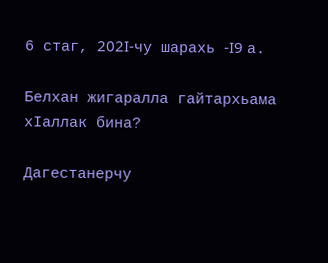6 стаг, 202I-чу шарахь -I9 а.

Белхан жигаралла гайтархьама хIаллак бина?

Дагестанерчу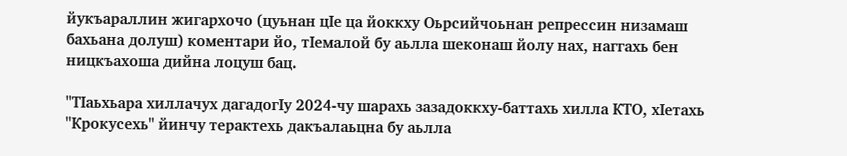йукъараллин жигархочо (цуьнан цӀе ца йоккху Оьрсийчоьнан репрессин низамаш бахьана долуш) коментари йо, тӀемалой бу аьлла шеконаш йолу нах, наггахь бен ницкъахоша дийна лоцуш бац.

"ТӀаьхьара хиллачух дагадогIу 2024-чу шарахь зазадоккху-баттахь хилла КТО, хIетахь "Крокусехь" йинчу терактехь дакъалаьцна бу аьлла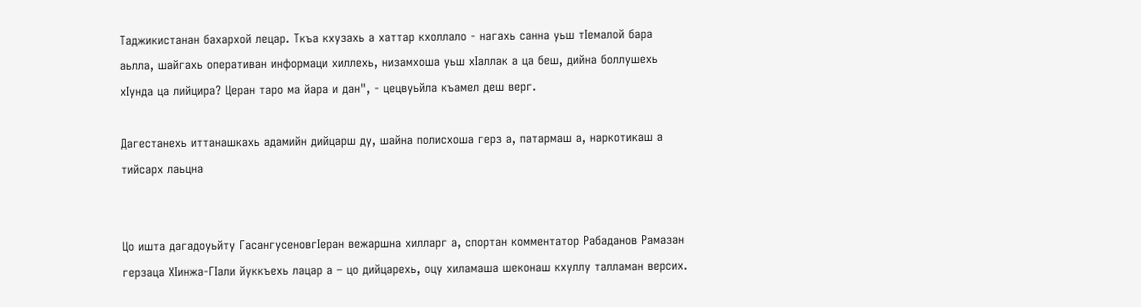Таджикистанан бахархой лецар. Ткъа кхузахь а хаттар кхоллало - нагахь санна уьш тӀемалой бара аьлла, шайгахь оперативан информаци хиллехь, низамхоша уьш хIаллак а ца беш, дийна боллушехь хIунда ца лийцира? Церан таро ма йара и дан", - цецвуьйла къамел деш верг.

Дагестанехь иттанашкахь адамийн дийцарш ду, шайна полисхоша герз а, патармаш а, наркотикаш а тийсарх лаьцна


Цо ишта дагадоуьйту ГасангусеновгӀеран вежаршна хилларг а, спортан комментатор Рабаданов Рамазан герзаца ХIинжа-ГIали йуккъехь лацар а – цо дийцарехь, оцу хиламаша шеконаш кхуллу талламан версих.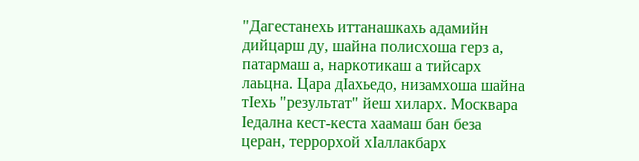"Дагестанехь иттанашкахь адамийн дийцарш ду, шайна полисхоша герз а, патармаш а, наркотикаш а тийсарх лаьцна. Цара дIахьедо, низамхоша шайна тӀехь "результат" йеш хиларх. Москвара Iедална кест-кеста хаамаш бан беза церан, террорхой хIаллакбарх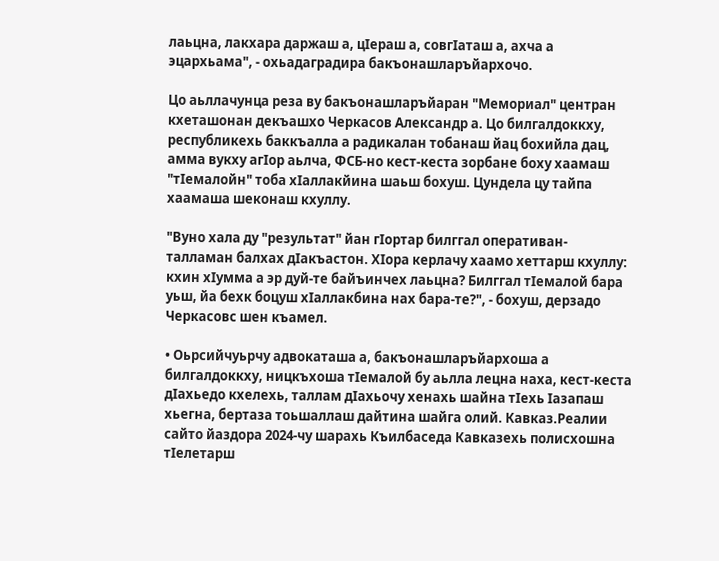лаьцна, лакхара даржаш а, цӀераш а, совгӀаташ а, ахча а эцархьама", - охьадаградира бакъонашларъйархочо.

Цо аьллачунца реза ву бакъонашларъйаран "Мемориал" центран кхеташонан декъашхо Черкасов Александр а. Цо билгалдоккху, республикехь баккъалла а радикалан тобанаш йац бохийла дац, амма вукху агӀор аьлча, ФСБ-но кест-кеста зорбане боху хаамаш "тӀемалойн" тоба хIаллакйина шаьш бохуш. Цундела цу тайпа хаамаша шеконаш кхуллу.

"Вуно хала ду "результат" йан гIортар билггал оперативан-талламан балхах дIакъастон. ХӀора керлачу хаамо хеттарш кхуллу: кхин хӀумма а эр дуй-те байъинчех лаьцна? Билггал тӀемалой бара уьш, йа бехк боцуш хIаллакбина нах бара-те?", - бохуш, дерзадо Черкасовс шен къамел.

• Оьрсийчуьрчу адвокаташа а, бакъонашларъйархоша а билгалдоккху, ницкъхоша тӀемалой бу аьлла лецна наха, кест-кеста дӀахьедо кхелехь, таллам дIахьочу хенахь шайна тIехь Iазапаш хьегна, бертаза тоьшаллаш дайтина шайга олий. Кавказ.Реалии сайто йаздора 2024-чу шарахь Къилбаседа Кавказехь полисхошна тӀелетарш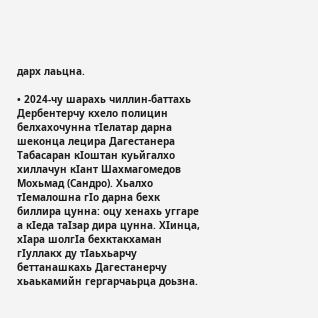дарх лаьцна.

• 2024-чу шарахь чиллин-баттахь Дербентерчу кхело полицин белхахочунна тӀелатар дарна шеконца лецира Дагестанера Табасаран кӀоштан куьйгалхо хиллачун кӀант Шахмагомедов Мохьмад (Сандро). Хьалхо тӀемалошна гӀо дарна бехк биллира цунна: оцу хенахь уггаре а кӀеда таӀзар дира цунна. ХIинца, хIара шолгӀа бехктакхаман гӀуллакх ду тӀаьхьарчу беттанашкахь Дагестанерчу хьаькамийн гергарчаьрца доьзна.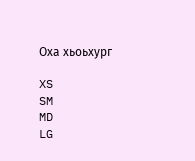Оха хьоьхург

XS
SM
MD
LG